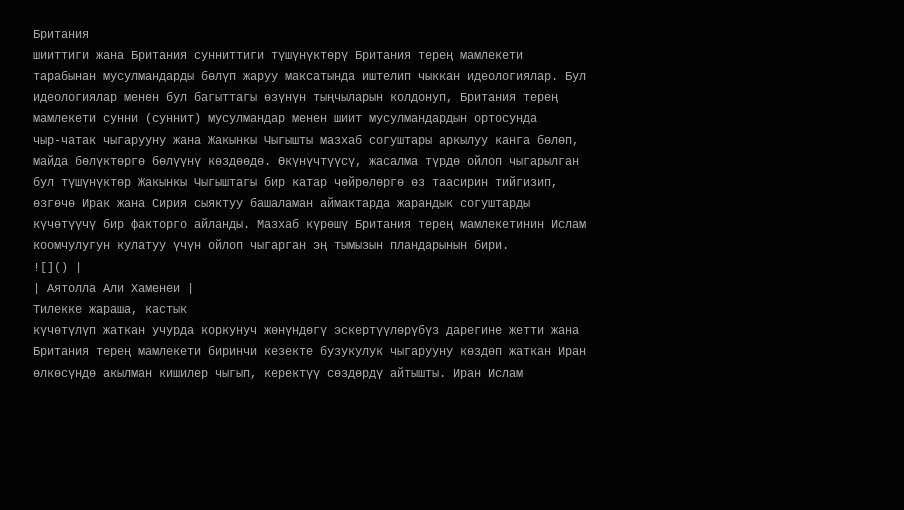Британия
шииттиги жана Британия сунниттиги түшүнүктөрү Британия терең мамлекети
тарабынан мусулмандарды бөлүп жаруу максатында иштелип чыккан идеологиялар. Бул
идеологиялар менен бул багыттагы өзүнүн тыңчыларын колдонуп, Британия терең
мамлекети сунни (суннит) мусулмандар менен шиит мусулмандардын ортосунда
чыр-чатак чыгарууну жана Жакынкы Чыгышты мазхаб согуштары аркылуу канга бөлөп,
майда бөлүктөргө бөлүүнү көздөөдө. Өкүнүчтүүсү, жасалма түрдө ойлоп чыгарылган
бул түшүнүктөр Жакынкы Чыгыштагы бир катар чөйрөлөргө өз таасирин тийгизип,
өзгөчө Ирак жана Сирия сыяктуу башаламан аймактарда жарандык согуштарды
күчөтүүчү бир факторго айланды. Мазхаб күрөшү Британия терең мамлекетинин Ислам
коомчулугун кулатуу үчүн ойлоп чыгарган эң тымызын пландарынын бири.
![]() |
| Аятолла Али Хаменеи |
Тилекке жараша, кастык
күчөтүлүп жаткан учурда коркунуч жөнүндөгү эскертүүлөрүбүз дарегине жетти жана
Британия терең мамлекети биринчи кезекте бузукулук чыгарууну көздөп жаткан Иран
өлкөсүндө акылман кишилер чыгып, керектүү сөздөрдү айтышты. Иран Ислам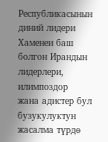Республикасынын диний лидери Хаменеи баш болгон Ирандын лидерлери, илимпоздор
жана адистер бул бузукулуктун жасалма түрдө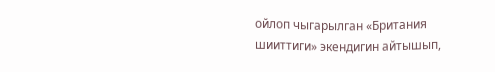ойлоп чыгарылган «Британия
шииттиги» экендигин айтышып,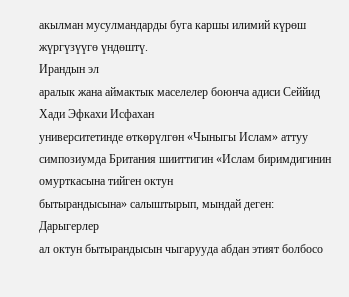акылман мусулмандарды буга каршы илимий күрөш
жүргүзүүгө үндөштү.
Ирандын эл
аралык жана аймактык маселелер боюнча адиси Сеййид Хади Эфкахи Исфахан
университетинде өткөрүлгөн «Чыныгы Ислам» аттуу симпозиумда Британия шииттигин «Ислам биримдигинин омурткасына тийген октун
бытырандысына» салыштырып, мындай деген:
Дарыгерлер
ал октун бытырандысын чыгарууда абдан этият болбосо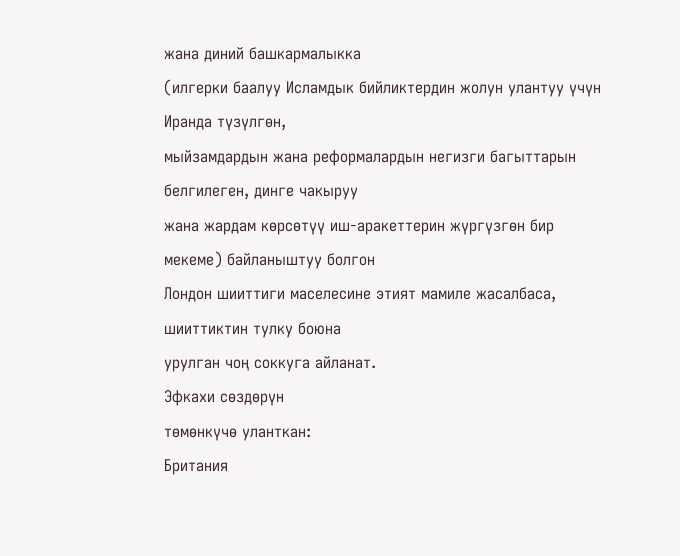жана диний башкармалыкка
(илгерки баалуу Исламдык бийликтердин жолун улантуу үчүн Иранда түзүлгөн,
мыйзамдардын жана реформалардын негизги багыттарын белгилеген, динге чакыруу
жана жардам көрсөтүү иш-аракеттерин жүргүзгөн бир мекеме) байланыштуу болгон
Лондон шииттиги маселесине этият мамиле жасалбаса, шииттиктин тулку боюна
урулган чоң соккуга айланат.
Эфкахи сөздөрүн
төмөнкүчө уланткан:
Британия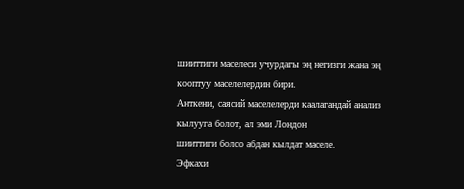шииттиги маселеси учурдагы эң негизги жана эң кооптуу маселелердин бири.
Анткени, саясий маселелерди каалагандай анализ кылууга болот, ал эми Лондон
шииттиги болсо абдан кылдат маселе.
Эфкахи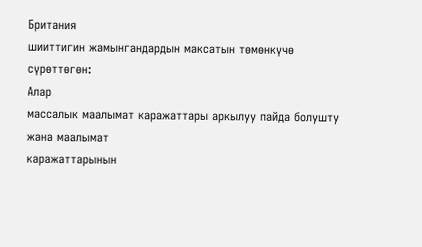Британия
шииттигин жамынгандардын максатын төмөнкүчө сүрөттөгөн:
Алар
массалык маалымат каражаттары аркылуу пайда болушту жана маалымат
каражаттарынын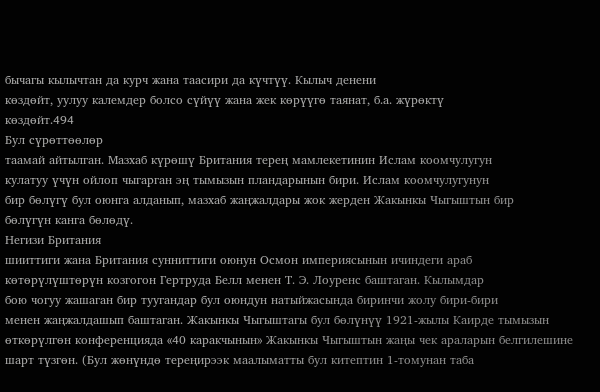бычагы кылычтан да курч жана таасири да күчтүү. Кылыч денени
көздөйт, уулуу калемдер болсо сүйүү жана жек көрүүгө таянат, б.а. жүрөктү
көздөйт.494
Бул сүрөттөөлөр
таамай айтылган. Мазхаб күрөшү Британия терең мамлекетинин Ислам коомчулугун
кулатуу үчүн ойлоп чыгарган эң тымызын пландарынын бири. Ислам коомчулугунун
бир бөлүгү бул оюнга алданып, мазхаб жаңжалдары жок жерден Жакынкы Чыгыштын бир
бөлүгүн канга бөлөдү.
Негизи Британия
шииттиги жана Британия сунниттиги оюнун Осмон империясынын ичиндеги араб
көтөрүлүштөрүн козгогон Гертруда Белл менен Т. Э. Лоуренс баштаган. Кылымдар
бою чогуу жашаган бир туугандар бул оюндун натыйжасында биринчи жолу бири-бири
менен жаңжалдашып баштаган. Жакынкы Чыгыштагы бул бөлүнүү 1921-жылы Каирде тымызын
өткөрүлгөн конференцияда «40 каракчынын» Жакынкы Чыгыштын жаңы чек араларын белгилешине
шарт түзгөн. (Бул жөнүндө тереңирээк маалыматты бул китептин 1-томунан таба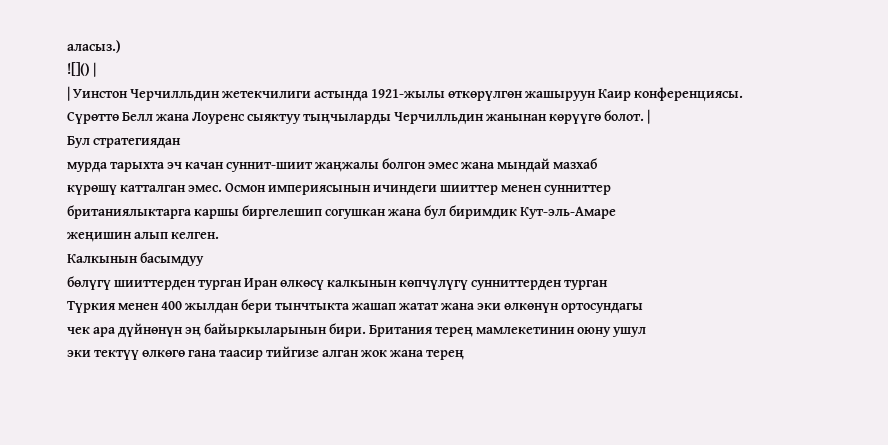аласыз.)
![]() |
| Уинстон Черчилльдин жетекчилиги астында 1921-жылы өткөрүлгөн жашыруун Каир конференциясы. Сүрөттө Белл жана Лоуренс сыяктуу тыңчыларды Черчилльдин жанынан көрүүгө болот. |
Бул стратегиядан
мурда тарыхта эч качан суннит-шиит жаңжалы болгон эмес жана мындай мазхаб
күрөшү катталган эмес. Осмон империясынын ичиндеги шииттер менен сунниттер
британиялыктарга каршы биргелешип согушкан жана бул биримдик Кут-эль-Амаре
жеңишин алып келген.
Калкынын басымдуу
бөлүгү шииттерден турган Иран өлкөсү калкынын көпчүлүгү сунниттерден турган
Түркия менен 400 жылдан бери тынчтыкта жашап жатат жана эки өлкөнүн ортосундагы
чек ара дүйнөнүн эң байыркыларынын бири. Британия терең мамлекетинин оюну ушул
эки тектүү өлкөгө гана таасир тийгизе алган жок жана терең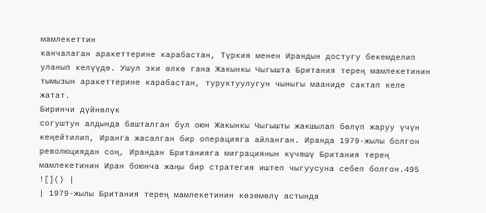мамлекеттин
канчалаган аракеттерине карабастан, Түркия менен Ирандын достугу бекемделип
уланып келүүдө. Ушул эки өлкө гана Жакынкы Чыгышта Британия терең мамлекетинин
тымызын аракеттерине карабастан, туруктуулугун чыныгы мааниде сактап келе
жатат.
Биринчи дүйнөлүк
согуштун алдында башталган бул оюн Жакынкы Чыгышты жакшылап бөлүп жаруу үчүн
кеңейтилип, Иранга жасалган бир операцияга айланган. Иранда 1979-жылы болгон
революциядан соң, Ирандан Британияга миграциянын күчөшү Британия терең
мамлекетинин Иран боюнча жаңы бир стратегия иштеп чыгуусуна себеп болгон.495
![]() |
| 1979-жылы Британия терең мамлекетинин көзөмөлү астында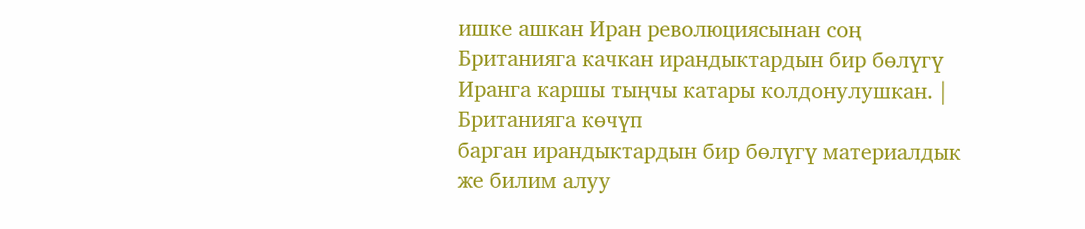ишке ашкан Иран революциясынан соң Британияга качкан ирандыктардын бир бөлүгү Иранга каршы тыңчы катары колдонулушкан. |
Британияга көчүп
барган ирандыктардын бир бөлүгү материалдык же билим алуу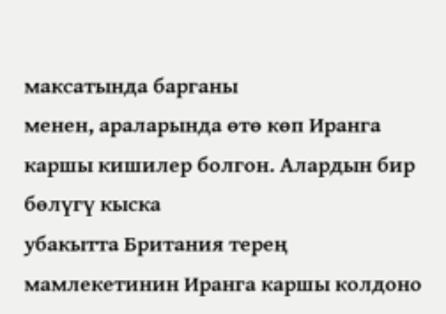максатында барганы
менен, араларында өтө көп Иранга каршы кишилер болгон. Алардын бир бөлүгү кыска
убакытта Британия терең мамлекетинин Иранга каршы колдоно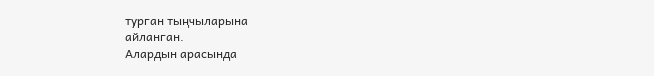турган тыңчыларына
айланган.
Алардын арасында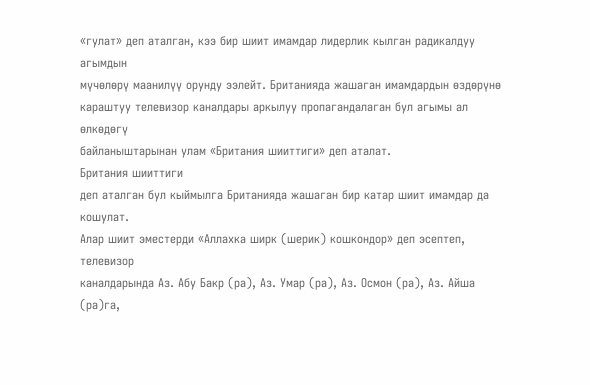«гулат» деп аталган, кээ бир шиит имамдар лидерлик кылган радикалдуу агымдын
мүчөлөрү маанилүү орунду ээлейт. Британияда жашаган имамдардын өздөрүнө
караштуу телевизор каналдары аркылуу пропагандалаган бул агымы ал өлкөдөгү
байланыштарынан улам «Британия шииттиги» деп аталат.
Британия шииттиги
деп аталган бул кыймылга Британияда жашаган бир катар шиит имамдар да кошулат.
Алар шиит эместерди «Аллахка ширк (шерик) кошкондор» деп эсептеп, телевизор
каналдарында Аз. Абу Бакр (ра), Аз. Умар (ра), Аз. Осмон (ра), Аз. Айша (ра)га,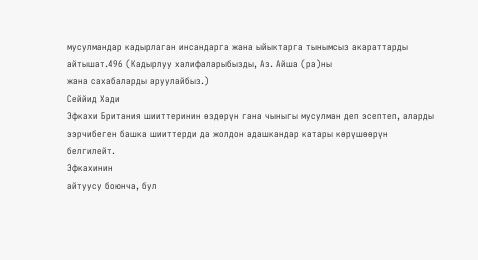мусулмандар кадырлаган инсандарга жана ыйыктарга тынымсыз акараттарды айтышат.496 (Кадырлуу халифаларыбызды, Аз. Айша (ра)ны
жана сахабаларды аруулайбыз.)
Сеййид Хади
Эфкахи Британия шииттеринин өздөрүн гана чыныгы мусулман деп эсептеп, аларды
ээрчибеген башка шииттерди да жолдон адашкандар катары көрүшөөрүн белгилейт.
Эфкахинин
айтуусу боюнча, бул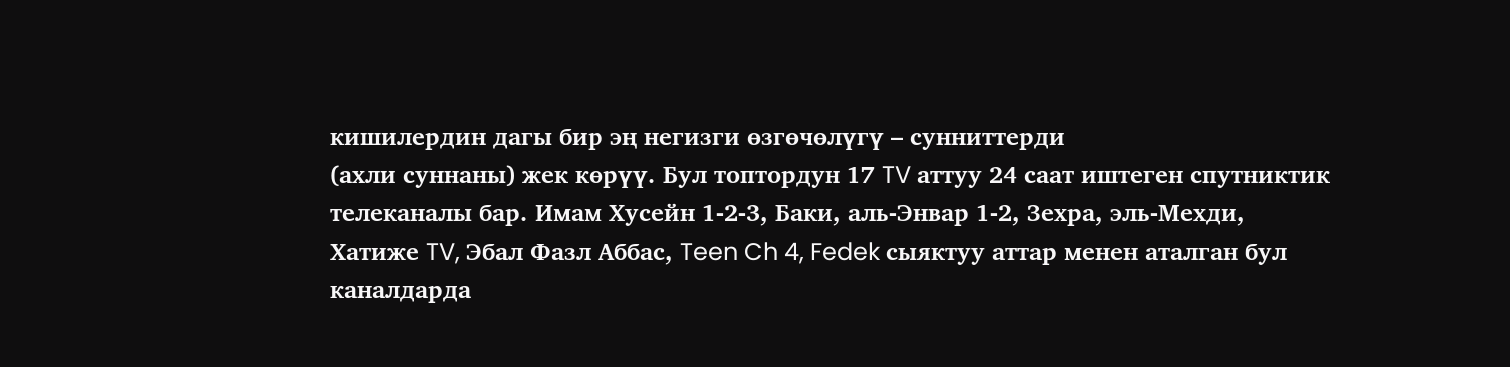кишилердин дагы бир эң негизги өзгөчөлүгү – сунниттерди
(ахли суннаны) жек көрүү. Бул топтордун 17 TV аттуу 24 саат иштеген спутниктик
телеканалы бар. Имам Хусейн 1-2-3, Баки, аль-Энвар 1-2, Зехра, эль-Мехди,
Хатиже TV, Эбал Фазл Аббас, Teen Ch 4, Fedek сыяктуу аттар менен аталган бул
каналдарда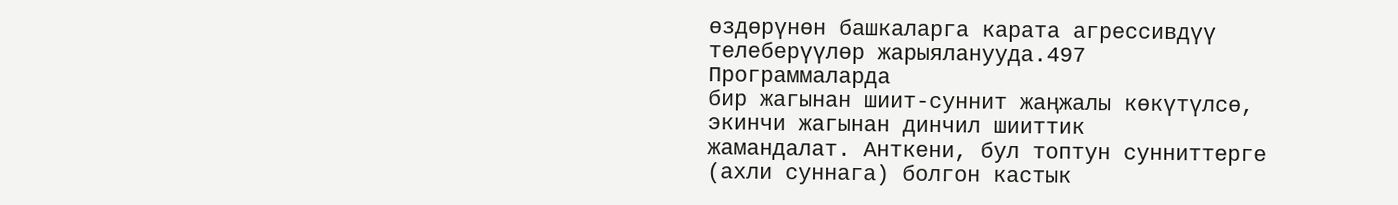өздөрүнөн башкаларга карата агрессивдүү телеберүүлөр жарыяланууда.497
Программаларда
бир жагынан шиит-суннит жаңжалы көкүтүлсө, экинчи жагынан динчил шииттик
жамандалат. Анткени, бул топтун сунниттерге (ахли суннага) болгон кастык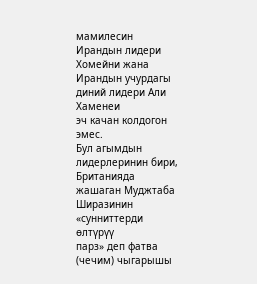мамилесин Ирандын лидери Хомейни жана Ирандын учурдагы диний лидери Али Хаменеи
эч качан колдогон эмес.
Бул агымдын
лидерлеринин бири, Британияда жашаган Муджтаба Ширазинин «сунниттерди өлтүрүү
парз» деп фатва (чечим) чыгарышы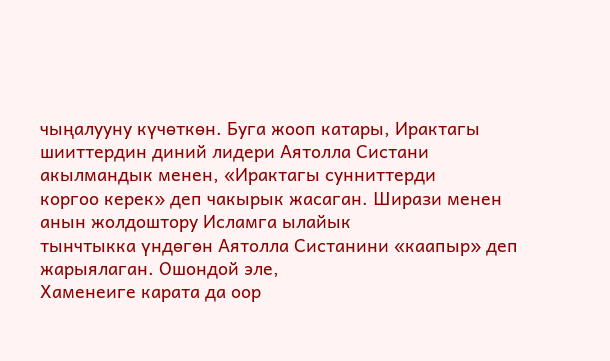чыңалууну күчөткөн. Буга жооп катары, Ирактагы
шииттердин диний лидери Аятолла Систани акылмандык менен, «Ирактагы сунниттерди
коргоо керек» деп чакырык жасаган. Ширази менен анын жолдоштору Исламга ылайык
тынчтыкка үндөгөн Аятолла Систанини «каапыр» деп жарыялаган. Ошондой эле,
Хаменеиге карата да оор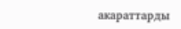акараттарды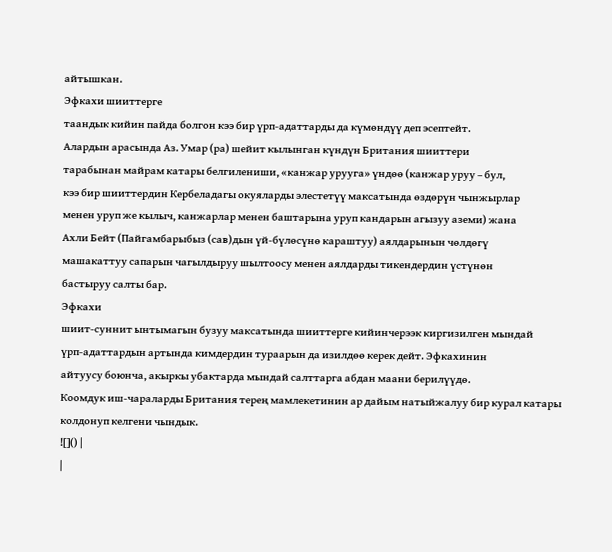айтышкан.
Эфкахи шииттерге
таандык кийин пайда болгон кээ бир үрп-адаттарды да күмөндүү деп эсептейт.
Алардын арасында Аз. Умар (ра) шейит кылынган күндүн Британия шииттери
тарабынан майрам катары белгилениши, «канжар урууга» үндөө (канжар уруу – бул,
кээ бир шииттердин Кербеладагы окуяларды элестетүү максатында өздөрүн чынжырлар
менен уруп же кылыч, канжарлар менен баштарына уруп кандарын агызуу аземи) жана
Ахли Бейт (Пайгамбарыбыз (сав)дын үй-бүлөсүнө караштуу) аялдарынын чөлдөгү
машакаттуу сапарын чагылдыруу шылтоосу менен аялдарды тикендердин үстүнөн
бастыруу салты бар.
Эфкахи
шиит-суннит ынтымагын бузуу максатында шииттерге кийинчерээк киргизилген мындай
үрп-адаттардын артында кимдердин тураарын да изилдөө керек дейт. Эфкахинин
айтуусу боюнча, акыркы убактарда мындай салттарга абдан маани берилүүдө.
Коомдук иш-чараларды Британия терең мамлекетинин ар дайым натыйжалуу бир курал катары
колдонуп келгени чындык.
![]() |
|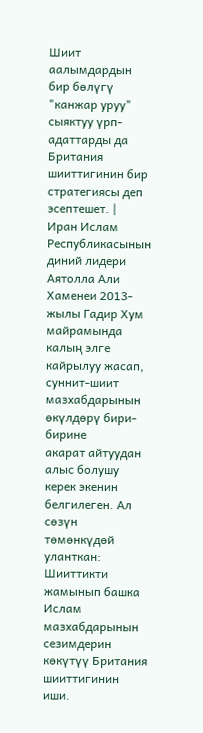Шиит аалымдардын бир бөлүгү "канжар уруу" сыяктуу үрп-адаттарды да Британия шииттигинин бир стратегиясы деп эсептешет. |
Иран Ислам
Республикасынын диний лидери Аятолла Али Хаменеи 2013-жылы Гадир Хум майрамында
калың элге кайрылуу жасап, суннит-шиит мазхабдарынын өкүлдөрү бири-бирине
акарат айтуудан алыс болушу керек экенин белгилеген. Ал сөзүн төмөнкүдөй
уланткан:
Шииттикти
жамынып башка Ислам мазхабдарынын сезимдерин көкүтүү Британия шииттигинин иши.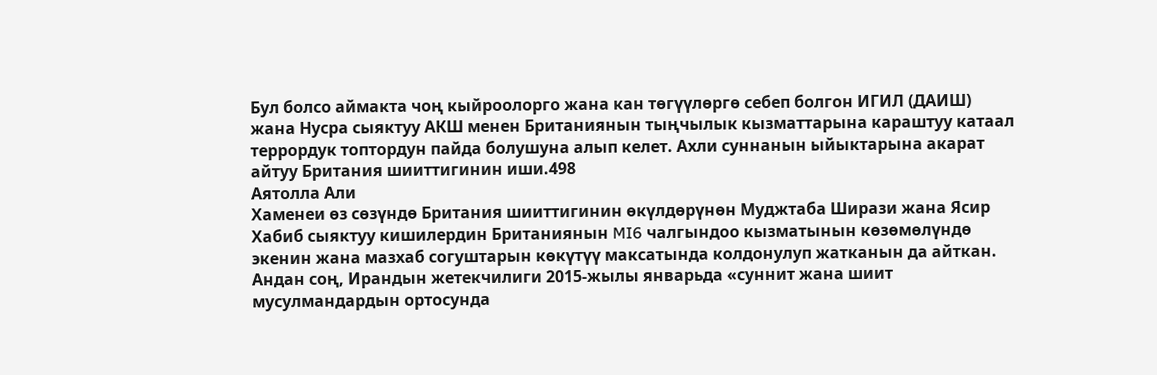Бул болсо аймакта чоң кыйроолорго жана кан төгүүлөргө себеп болгон ИГИЛ (ДАИШ)
жана Нусра сыяктуу АКШ менен Британиянын тыңчылык кызматтарына караштуу катаал
террордук топтордун пайда болушуна алып келет. Ахли суннанын ыйыктарына акарат
айтуу Британия шииттигинин иши.498
Аятолла Али
Хаменеи өз сөзүндө Британия шииттигинин өкүлдөрүнөн Муджтаба Ширази жана Ясир
Хабиб сыяктуу кишилердин Британиянын MI6 чалгындоо кызматынын көзөмөлүндө
экенин жана мазхаб согуштарын көкүтүү максатында колдонулуп жатканын да айткан.
Андан соң, Ирандын жетекчилиги 2015-жылы январьда «суннит жана шиит
мусулмандардын ортосунда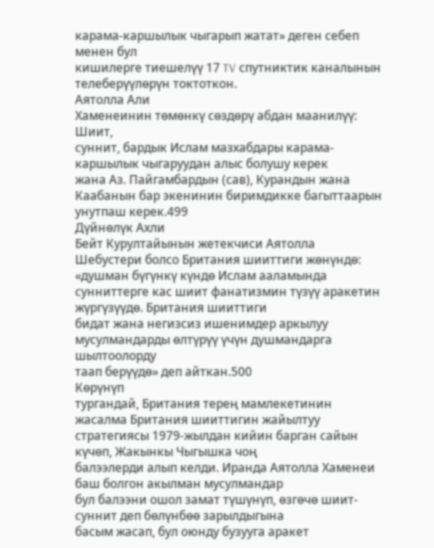карама-каршылык чыгарып жатат» деген себеп менен бул
кишилерге тиешелүү 17 TV спутниктик каналынын телеберүүлөрүн токтоткон.
Аятолла Али
Хаменеинин төмөнкү сөздөрү абдан маанилүү:
Шиит,
суннит, бардык Ислам мазхабдары карама-каршылык чыгаруудан алыс болушу керек
жана Аз. Пайгамбардын (сав), Курандын жана Каабанын бар экенинин биримдикке багыттаарын
унутпаш керек.499
Дүйнөлүк Ахли
Бейт Курултайынын жетекчиси Аятолла Шебустери болсо Британия шииттиги жөнүндө: «душман бүгүнкү күндө Ислам ааламында
сунниттерге кас шиит фанатизмин түзүү аракетин жүргүзүүдө. Британия шииттиги
бидат жана негизсиз ишенимдер аркылуу мусулмандарды өлтүрүү үчүн душмандарга шылтоолорду
таап берүүдө» деп айткан.500
Көрүнүп
тургандай, Британия терең мамлекетинин жасалма Британия шииттигин жайылтуу
стратегиясы 1979-жылдан кийин барган сайын күчөп, Жакынкы Чыгышка чоң
балээлерди алып келди. Иранда Аятолла Хаменеи баш болгон акылман мусулмандар
бул балээни ошол замат түшүнүп, өзгөчө шиит-суннит деп бөлүнбөө зарылдыгына
басым жасап, бул оюнду бузууга аракет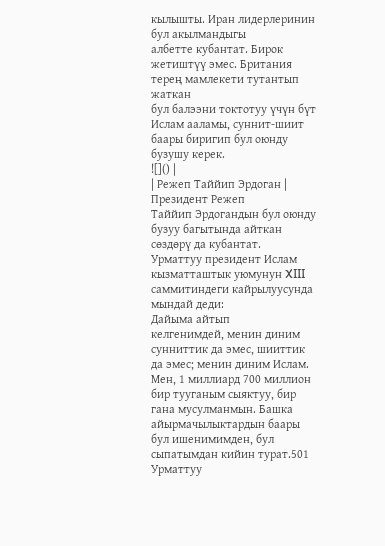кылышты. Иран лидерлеринин бул акылмандыгы
албетте кубантат. Бирок жетиштүү эмес. Британия терең мамлекети тутантып жаткан
бул балээни токтотуу үчүн бүт Ислам ааламы, суннит-шиит баары биригип бул оюнду
бузушу керек.
![]() |
| Режеп Таййип Эрдоган |
Президент Режеп
Таййип Эрдогандын бул оюнду бузуу багытында айткан сөздөрү да кубантат.
Урматтуу президент Ислам кызматташтык уюмунун XIII саммитиндеги кайрылуусунда
мындай деди:
Дайыма айтып
келгенимдей, менин диним сунниттик да эмес, шииттик да эмес; менин диним Ислам.
Мен, 1 миллиард 700 миллион бир тууганым сыяктуу, бир гана мусулманмын. Башка
айырмачылыктардын баары бул ишенимимден, бул сыпатымдан кийин турат.501
Урматтуу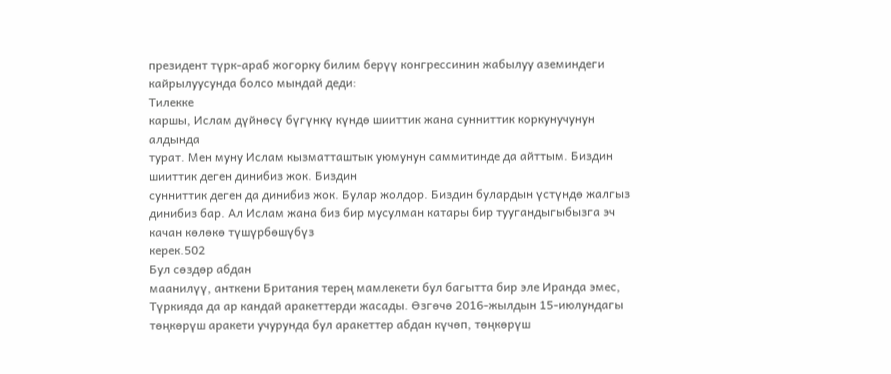президент түрк-араб жогорку билим берүү конгрессинин жабылуу аземиндеги
кайрылуусунда болсо мындай деди:
Тилекке
каршы, Ислам дүйнөсү бүгүнкү күндө шииттик жана сунниттик коркунучунун алдында
турат. Мен муну Ислам кызматташтык уюмунун саммитинде да айттым. Биздин шииттик деген динибиз жок. Биздин
сунниттик деген да динибиз жок. Булар жолдор. Биздин булардын үстүндө жалгыз динибиз бар. Ал Ислам жана биз бир мусулман катары бир туугандыгыбызга эч качан көлөкө түшүрбөшүбүз
керек.502
Бул сөздөр абдан
маанилүү, анткени Британия терең мамлекети бул багытта бир эле Иранда эмес,
Түркияда да ар кандай аракеттерди жасады. Өзгөчө 2016-жылдын 15-июлундагы
төңкөрүш аракети учурунда бул аракеттер абдан күчөп, төңкөрүш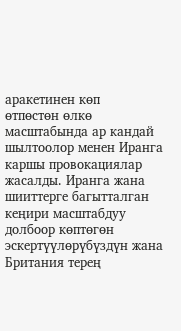аракетинен көп
өтпөстөн өлкө масштабында ар кандай шылтоолор менен Иранга каршы провокациялар
жасалды. Иранга жана шииттерге багытталган кеңири масштабдуу долбоор көптөгөн
эскертүүлөрүбүздүн жана Британия терең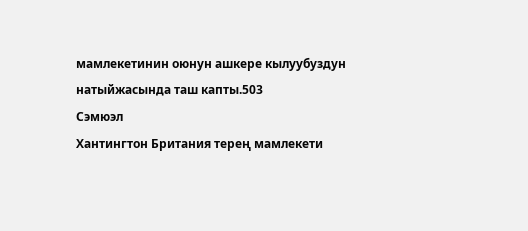мамлекетинин оюнун ашкере кылуубуздун
натыйжасында таш капты.503
Сэмюэл
Хантингтон Британия терең мамлекети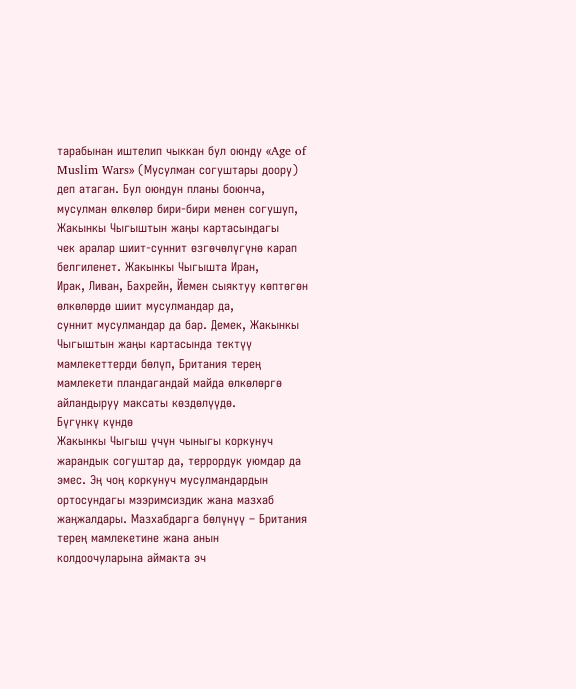тарабынан иштелип чыккан бул оюнду «Age of
Muslim Wars» (Мусулман согуштары доору) деп атаган. Бул оюндун планы боюнча,
мусулман өлкөлөр бири-бири менен согушуп, Жакынкы Чыгыштын жаңы картасындагы
чек аралар шиит-суннит өзгөчөлүгүнө карап белгиленет. Жакынкы Чыгышта Иран,
Ирак, Ливан, Бахрейн, Йемен сыяктуу көптөгөн өлкөлөрдө шиит мусулмандар да,
суннит мусулмандар да бар. Демек, Жакынкы Чыгыштын жаңы картасында тектүү
мамлекеттерди бөлүп, Британия терең мамлекети пландагандай майда өлкөлөргө
айландыруу максаты көздөлүүдө.
Бүгүнкү күндө
Жакынкы Чыгыш үчүн чыныгы коркунуч жарандык согуштар да, террордук уюмдар да
эмес. Эң чоң коркунуч мусулмандардын ортосундагы мээримсиздик жана мазхаб
жаңжалдары. Мазхабдарга бөлүнүү – Британия терең мамлекетине жана анын
колдоочуларына аймакта эч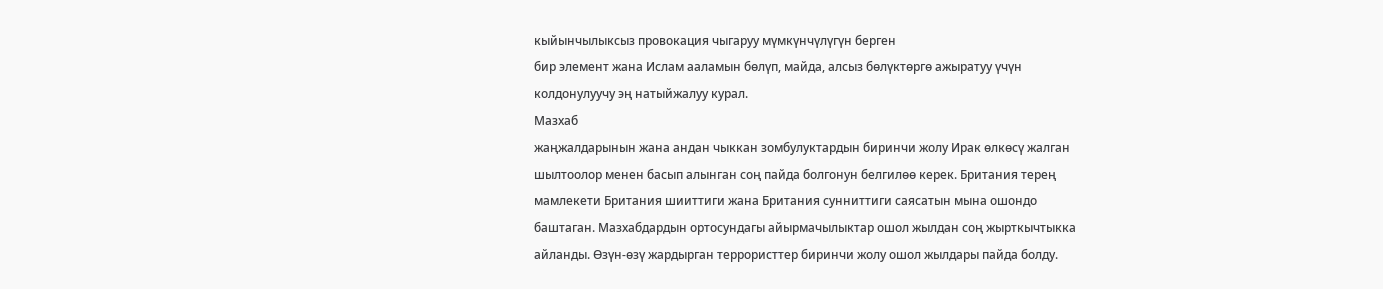кыйынчылыксыз провокация чыгаруу мүмкүнчүлүгүн берген
бир элемент жана Ислам ааламын бөлүп, майда, алсыз бөлүктөргө ажыратуу үчүн
колдонулуучу эң натыйжалуу курал.
Мазхаб
жаңжалдарынын жана андан чыккан зомбулуктардын биринчи жолу Ирак өлкөсү жалган
шылтоолор менен басып алынган соң пайда болгонун белгилөө керек. Британия терең
мамлекети Британия шииттиги жана Британия сунниттиги саясатын мына ошондо
баштаган. Мазхабдардын ортосундагы айырмачылыктар ошол жылдан соң жырткычтыкка
айланды. Өзүн-өзү жардырган террористтер биринчи жолу ошол жылдары пайда болду.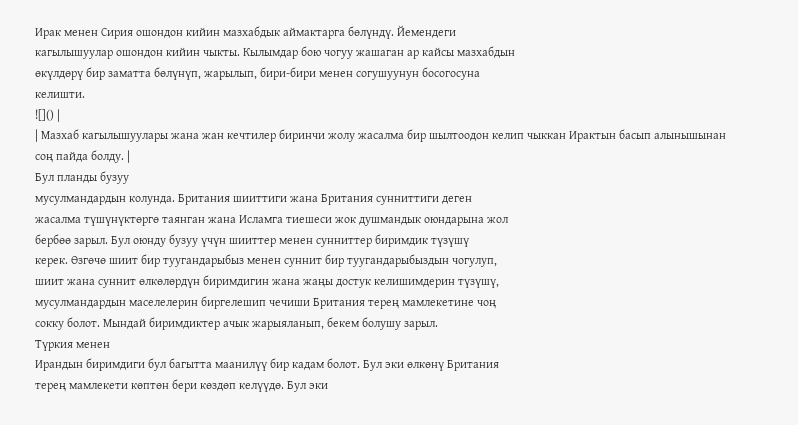Ирак менен Сирия ошондон кийин мазхабдык аймактарга бөлүндү. Йемендеги
кагылышуулар ошондон кийин чыкты. Кылымдар бою чогуу жашаган ар кайсы мазхабдын
өкүлдөрү бир заматта бөлүнүп, жарылып, бири-бири менен согушуунун босогосуна
келишти.
![]() |
| Мазхаб кагылышуулары жана жан кечтилер биринчи жолу жасалма бир шылтоодон келип чыккан Ирактын басып алынышынан соң пайда болду. |
Бул планды бузуу
мусулмандардын колунда. Британия шииттиги жана Британия сунниттиги деген
жасалма түшүнүктөргө таянган жана Исламга тиешеси жок душмандык оюндарына жол
бербөө зарыл. Бул оюнду бузуу үчүн шииттер менен сунниттер биримдик түзүшү
керек. Өзгөчө шиит бир туугандарыбыз менен суннит бир туугандарыбыздын чогулуп,
шиит жана суннит өлкөлөрдүн биримдигин жана жаңы достук келишимдерин түзүшү,
мусулмандардын маселелерин биргелешип чечиши Британия терең мамлекетине чоң
сокку болот. Мындай биримдиктер ачык жарыяланып, бекем болушу зарыл.
Түркия менен
Ирандын биримдиги бул багытта маанилүү бир кадам болот. Бул эки өлкөнү Британия
терең мамлекети көптөн бери көздөп келүүдө. Бул эки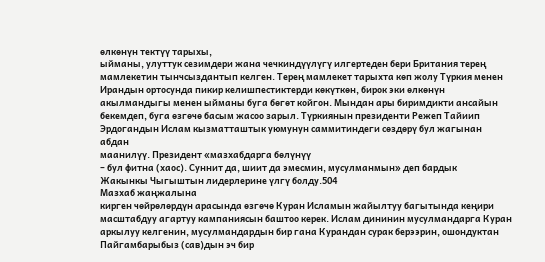өлкөнүн тектүү тарыхы,
ыйманы, улуттук сезимдери жана чечкиндүүлүгү илгертеден бери Британия терең
мамлекетин тынчсыздантып келген. Терең мамлекет тарыхта көп жолу Түркия менен
Ирандын ортосунда пикир келишпестиктерди көкүткөн, бирок эки өлкөнүн
акылмандыгы менен ыйманы буга бөгөт койгон. Мындан ары биримдикти ансайын
бекемдеп, буга өзгөчө басым жасоо зарыл. Түркиянын президенти Режеп Тайиип
Эрдогандын Ислам кызматташтык уюмунун саммитиндеги сөздөрү бул жагынан абдан
маанилүү. Президент «мазхабдарга бөлүнүү
– бул фитна (хаос). Суннит да, шиит да эмесмин, мусулманмын» деп бардык
Жакынкы Чыгыштын лидерлерине үлгү болду.504
Мазхаб жаңжалына
кирген чөйрөлөрдүн арасында өзгөчө Куран Исламын жайылтуу багытында кеңири
масштабдуу агартуу кампаниясын баштоо керек. Ислам дининин мусулмандарга Куран
аркылуу келгенин, мусулмандардын бир гана Курандан сурак берээрин, ошондуктан
Пайгамбарыбыз (сав)дын эч бир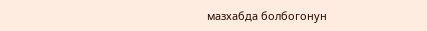мазхабда болбогонун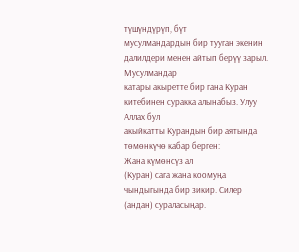түшүндүрүп, бүт
мусулмандардын бир тууган экенин далилдери менен айтып берүү зарыл.
Мусулмандар
катары акыретте бир гана Куран китебинен суракка алынабыз. Улуу Аллах бул
акыйкатты Курандын бир аятында төмөнкүчө кабар берген:
Жана күмөнсүз ал
(Куран) сага жана коомуңа чындыгында бир зикир. Силер (андан) сураласыңар.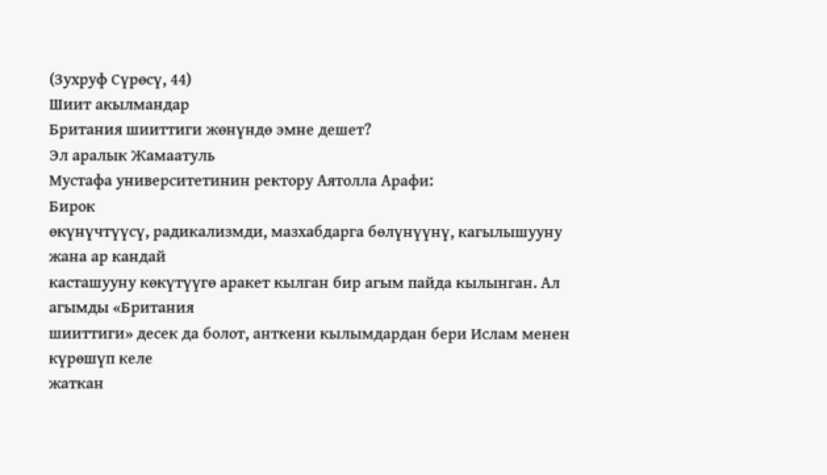(Зухруф Сүрөсү, 44)
Шиит акылмандар
Британия шииттиги жөнүндө эмне дешет?
Эл аралык Жамаатуль
Мустафа университетинин ректору Аятолла Арафи:
Бирок
өкүнүчтүүсү, радикализмди, мазхабдарга бөлүнүүнү, кагылышууну жана ар кандай
касташууну көкүтүүгө аракет кылган бир агым пайда кылынган. Ал агымды «Британия
шииттиги» десек да болот, анткени кылымдардан бери Ислам менен күрөшүп келе
жаткан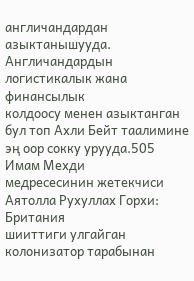англичандардан азыктанышууда. Англичандардын логистикалык жана финансылык
колдоосу менен азыктанган бул топ Ахли Бейт таалимине эң оор сокку урууда.505
Имам Мехди
медресесинин жетекчиси Аятолла Рухуллах Горхи:
Британия
шииттиги улгайган колонизатор тарабынан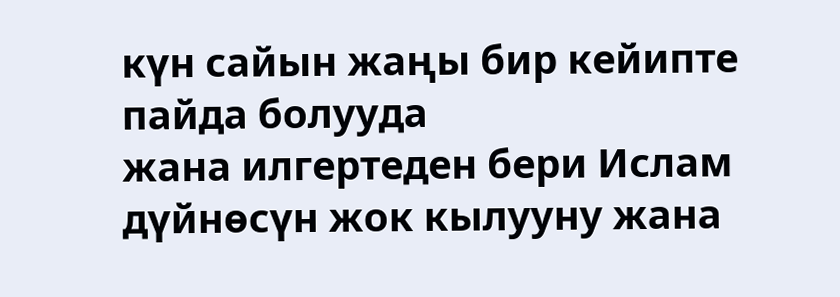күн сайын жаңы бир кейипте пайда болууда
жана илгертеден бери Ислам дүйнөсүн жок кылууну жана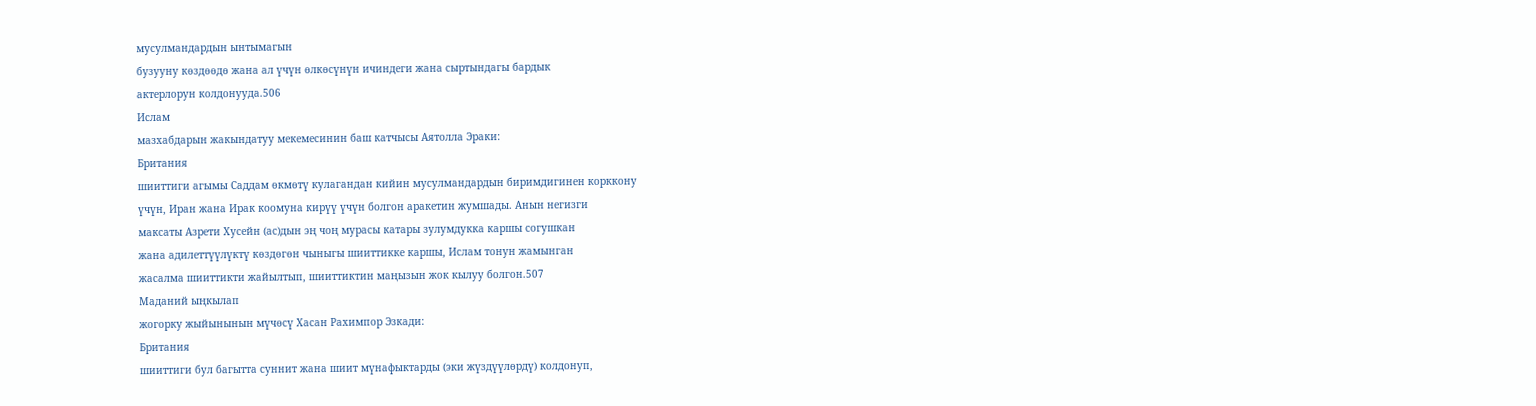мусулмандардын ынтымагын
бузууну көздөөдө жана ал үчүн өлкөсүнүн ичиндеги жана сыртындагы бардык
актерлорун колдонууда.506
Ислам
мазхабдарын жакындатуу мекемесинин баш катчысы Аятолла Эраки:
Британия
шииттиги агымы Саддам өкмөтү кулагандан кийин мусулмандардын биримдигинен корккону
үчүн, Иран жана Ирак коомуна кирүү үчүн болгон аракетин жумшады. Анын негизги
максаты Азрети Хусейн (ас)дын эң чоң мурасы катары зулумдукка каршы согушкан
жана адилеттүүлүктү көздөгөн чыныгы шииттикке каршы, Ислам тонун жамынган
жасалма шииттикти жайылтып, шииттиктин маңызын жок кылуу болгон.507
Маданий ыңкылап
жогорку жыйынынын мүчөсү Хасан Рахимпор Эзкади:
Британия
шииттиги бул багытта суннит жана шиит мүнафыктарды (эки жүздүүлөрдү) колдонуп,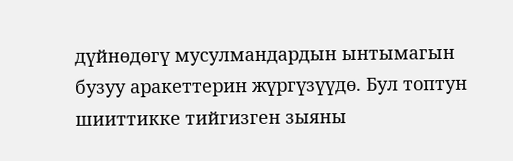дүйнөдөгү мусулмандардын ынтымагын бузуу аракеттерин жүргүзүүдө. Бул топтун
шииттикке тийгизген зыяны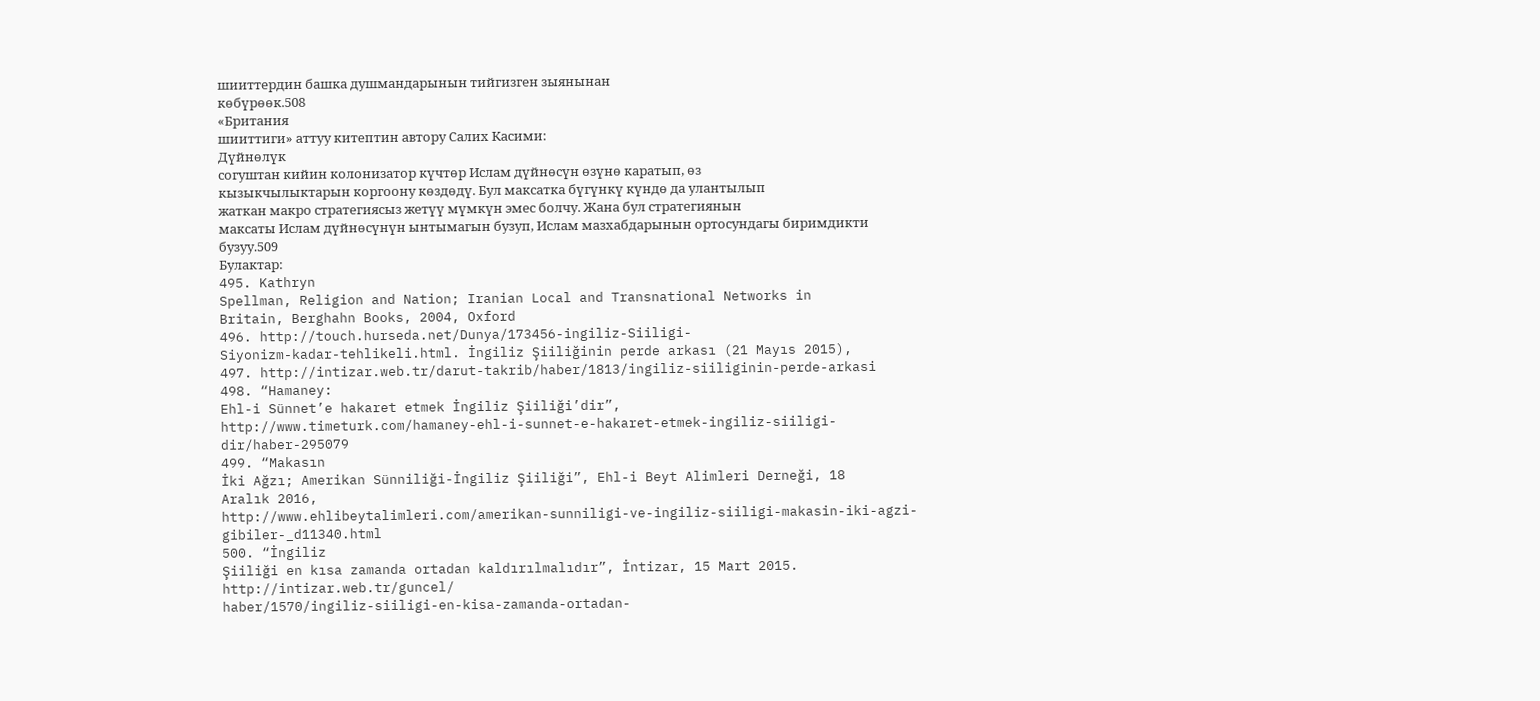шииттердин башка душмандарынын тийгизген зыянынан
көбүрөөк.508
«Британия
шииттиги» аттуу китептин автору Салих Касими:
Дүйнөлүк
согуштан кийин колонизатор күчтөр Ислам дүйнөсүн өзүнө каратып, өз
кызыкчылыктарын коргоону көздөдү. Бул максатка бүгүнкү күндө да улантылып
жаткан макро стратегиясыз жетүү мүмкүн эмес болчу. Жана бул стратегиянын
максаты Ислам дүйнөсүнүн ынтымагын бузуп, Ислам мазхабдарынын ортосундагы биримдикти
бузуу.509
Булактар:
495. Kathryn
Spellman, Religion and Nation; Iranian Local and Transnational Networks in
Britain, Berghahn Books, 2004, Oxford
496. http://touch.hurseda.net/Dunya/173456-ingiliz-Siiligi-
Siyonizm-kadar-tehlikeli.html. İngiliz Şiiliğinin perde arkası (21 Mayıs 2015),
497. http://intizar.web.tr/darut-takrib/haber/1813/ingiliz-siiliginin-perde-arkasi
498. “Hamaney:
Ehl-i Sünnet’e hakaret etmek İngiliz Şiiliği’dir”,
http://www.timeturk.com/hamaney-ehl-i-sunnet-e-hakaret-etmek-ingiliz-siiligi-dir/haber-295079
499. “Makasın
İki Ağzı; Amerikan Sünniliği-İngiliz Şiiliği”, Ehl-i Beyt Alimleri Derneği, 18
Aralık 2016,
http://www.ehlibeytalimleri.com/amerikan-sunniligi-ve-ingiliz-siiligi-makasin-iki-agzi-gibiler-_d11340.html
500. “İngiliz
Şiiliği en kısa zamanda ortadan kaldırılmalıdır”, İntizar, 15 Mart 2015.
http://intizar.web.tr/guncel/
haber/1570/ingiliz-siiligi-en-kisa-zamanda-ortadan-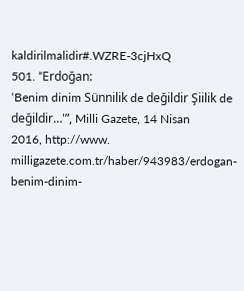kaldirilmalidir#.WZRE-3cjHxQ
501. “Erdoğan:
‘Benim dinim Sünnilik de değildir Şiilik de değildir…'”, Milli Gazete, 14 Nisan
2016, http://www.
milligazete.com.tr/haber/943983/erdogan-benim-dinim-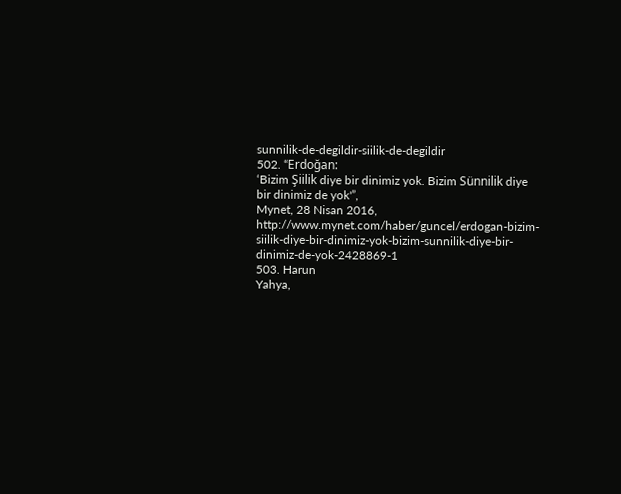sunnilik-de-degildir-siilik-de-degildir
502. “Erdoğan:
‘Bizim Şiilik diye bir dinimiz yok. Bizim Sünnilik diye bir dinimiz de yok'”,
Mynet, 28 Nisan 2016,
http://www.mynet.com/haber/guncel/erdogan-bizim-siilik-diye-bir-dinimiz-yok-bizim-sunnilik-diye-bir-dinimiz-de-yok-2428869-1
503. Harun
Yahya,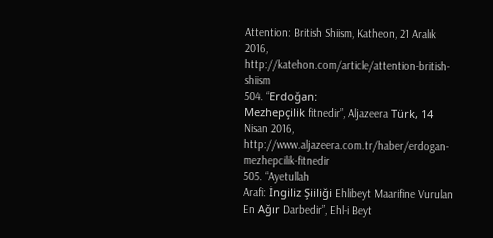Attention: British Shiism, Katheon, 21 Aralık 2016,
http://katehon.com/article/attention-british-shiism
504. “Erdoğan:
Mezhepçilik fitnedir”, Aljazeera Türk, 14 Nisan 2016,
http://www.aljazeera.com.tr/haber/erdogan-mezhepcilik-fitnedir
505. “Ayetullah
Arafi: İngiliz Şiiliği Ehlibeyt Maarifine Vurulan En Ağır Darbedir”, Ehl-i Beyt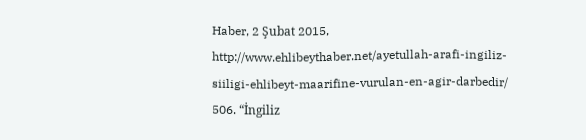Haber, 2 Şubat 2015,
http://www.ehlibeythaber.net/ayetullah-arafi-ingiliz-siiligi-ehlibeyt-maarifine-vurulan-en-agir-darbedir/
506. “İngiliz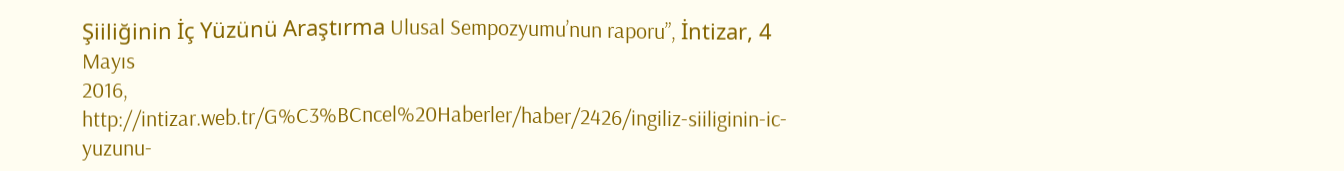Şiiliğinin İç Yüzünü Araştırma Ulusal Sempozyumu’nun raporu”, İntizar, 4 Mayıs
2016,
http://intizar.web.tr/G%C3%BCncel%20Haberler/haber/2426/ingiliz-siiliginin-ic-yuzunu-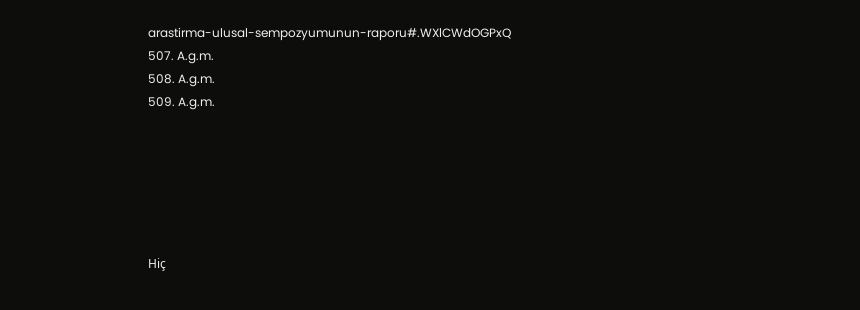arastirma-ulusal-sempozyumunun-raporu#.WXlCWdOGPxQ
507. A.g.m.
508. A.g.m.
509. A.g.m.






Hiç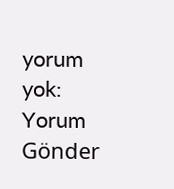yorum yok:
Yorum Gönder